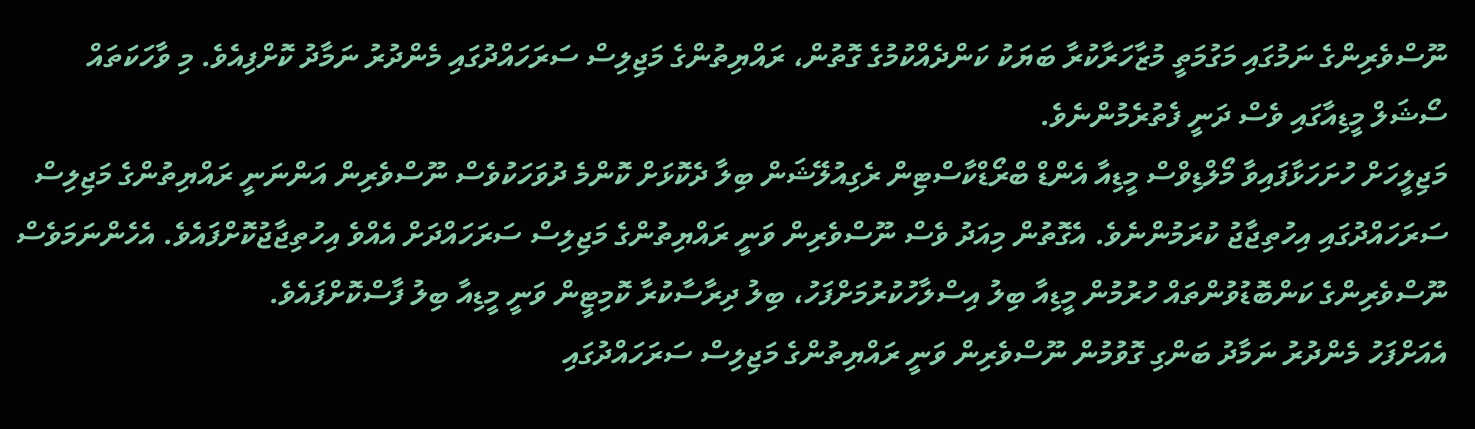ނޫސްވެރިންގެ ނަމުގައި މަގުމަތީ މުޒާހަރާކުރާ ބަޔަކު ކަންދެއްކުމުގެ ގޮތުން، ރައްޔިތުންގެ މަޖިލިސް ސަރަހައްދުގައި މެންދުރު ނަމާދު ކޮށްފިއެވެ. މި ވާހަކަތައް ސޯޝަލް މީޑިއާގައި ވެސް ދަނީ ފެތުރެމުންނެވެ.
މަޖިލީހަށް ހުށަހަޅާފައިވާ މޯލްޑިވްސް މީޑިއާ އެންޑް ބްރޯޑްކާސްޓިން ރެގިއުލޭޝަން ބިލާ ދެކޮޅަށް ކޮންމެ ދުވަހަކުވެސް ނޫސްވެރިން އަންނަނީ ރައްޔިތުންގެ މަޖިލިސް ސަރަހައްދުގައި އިހުތިޖާޖު ކުރަމުންނެވެ. އެގޮތުން މިއަދު ވެސް ނޫސްވެރިން ވަނީ ރައްޔިތުންގެ މަޖިލިސް ސަރަހައްދަށް އެއްވެ އިހުތިޖާޖުކޮށްފައެވެ. އެހެންނަމަވެސް ނޫސްވެރިންގެ ކަންބޮޑުވުންތައް ހުރުމުން މީޑިއާ ބިލު އިސްލާހުކުރުމަށްފަހު، ބިލު ދިރާސާކުރާ ކޮމިޓީން ވަނީ މީޑިއާ ބިލު ފާސްކޮށްފައެވެ.
އެއަށްފަހު މެންދުރު ނަމާދު ބަންގި ގޮވުމުން ނޫސްވެރިން ވަނީ ރައްޔިތުންގެ މަޖިލިސް ސަރަހައްދުގައި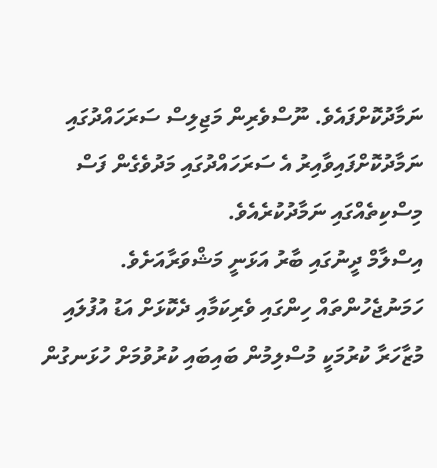ނަމާދުކޮށްފައެވެ. ނޫސްވެރިން މަޖިލިސް ސަރަހައްދުގައި ނަމާދުކޮށްފައިވާއިރު އެ ސަރަހައްދުގައި މަދުވެގެން ފަސް މިސްކިތެއްގައި ނަމާދުކުރެއެވެ.
އިސްލާމް ދީނުގައި ބާރު އަޅަނީ މަޝްވަރާއަށެވެ. ހަމަނުޖެހުންތައް ހިންގައި ވެރިކަމާއި ދެކޮޅަށް އަޑު އުފުލައި މުޒާހަރާ ކުރުމަކީ މުސްލިމުން ބައިބައި ކުރުވުމަށް ހުޅަނގުން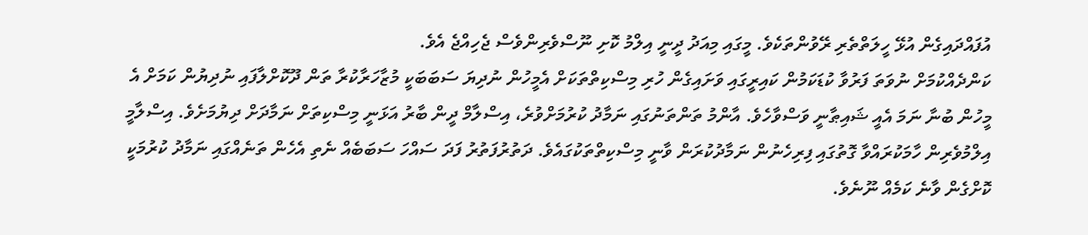އުފައްދައިގެން އުޅޭ ހީލަތްތެރި ރޭވުންތަކެވެ. މީގައި މިއަދު ދީނީ އިލްމު ކޮށި ނޫސްވެރިންވެސް ޖެހިއްޖެ އެވެ.
ކަންދެއްކުމަށް ނުވަތަ ފަރުވާ ކުޑަކަމުން ކައިރީގައި ވަށައިގެން ހުރި މިސްކިތްތަކަށް އެމީހުން ނުދިޔަ ސަބަބަކީ މުޒާހަރާކުރާ ތަން ދޫކޮށްލާފައި ނުދިޔުން ކަމަށް އެ މީހުން ބުނާ ނަމަ އެއީ ޝައިޠާނީ ވަސްވާހެވެ. އާންމު ތަންތަނުގައި ނަމާދު ކުރުމަށްވުރެ، އިސްލާމް ދީން ބާރު އަޅަނީ މިސްކިތަށް ނަމާދަށް ދިޔުމަށެވެ. އިސްލާމީ އިލްމުވެރިން ހާމަކުރައްވާ ގޮތުގައި ފިރިހެނުން ނަމާދުކުރަން ވާނީ މިސްކިތްތަކުގައެވެ. ދަތުރުފަތުރު ފަދަ ސައްހަ ސަބަބެއް ނެތި އެހެން ތަނެއްގައި ނަމާދު ކުރުމަކީ ކޮށްގެން ވާނެ ކަމެއް ނޫނެވެ.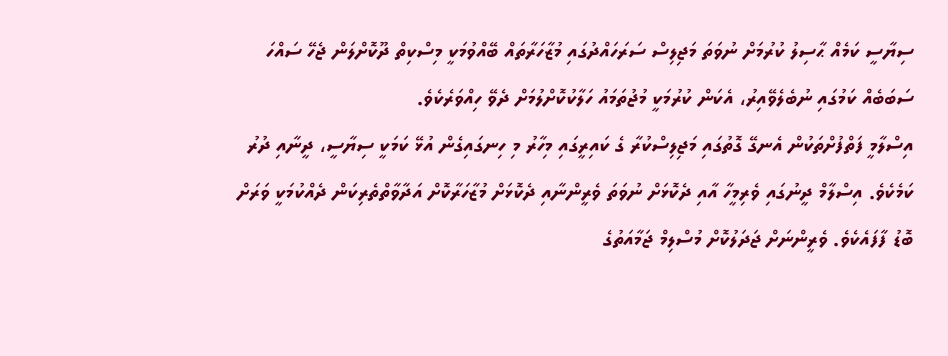ސިޔާސީ ކަމެއް ޙާސިލު ކުރުމަށް ނުވަތަ މަޖިލިސް ސަރަހައްދުގައި މުޒާހަރާތައް ބޭއްވުމަކީ މިސްކިތް ދޫކޮށްލަން ޖެހޭ ސައްހަ ސަބަބެއް ކަމުގައި ނުބެލެވޭއިރު، އެކަން ކުރުމަކީ މުޖުތަމައު ހަލާކުކޮށްލުމަށް ދެވޭ ހިއްވަރެކެވެ.
އިސްލާމީ ފަތްފުށްތަކުން އެނގޭ ގޮތުގައި މަޖިލިސްކުރާ ގެ ކައިރީގައި މިހާރު މި ހިނގައިގެން އުޅޭ ކަމަކީ ސިޔާސީ، ދީނާއި ދުރު ކަމެކެވެ. އިސްލާމް ދީނުގައި ވެރިމީހާ އާއި ދެކޮޅަށް ނުވަތަ ވެރީންނާއި ދެކޮޅަށް މުޒާހަރާކޮށް އަދާވާތްތެރިކަން ދެއްކުމަކީ ވަރަށް ބޮޑު ފާފައެކެވެ. ވެރީންނަށް ޖަދަލުކޮށް މުސްލިމް ޖަމާއަތުގެ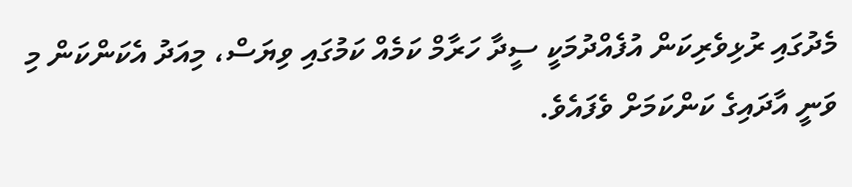މެދުގައި ރުޅިވެރިކަން އުފެއްދުމަކީ ސީދާ ހަރާމް ކަމެއް ކަމުގައި ވިޔަސް، މިއަދު އެކަންކަން މި ވަނީ އާދައިގެ ކަންކަމަށް ވެފައެވެ.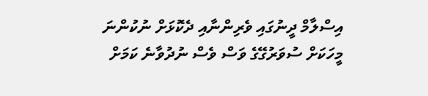އިސްލާމް ދީނުގައި ވެރިންނާއި ދެކޮޅަށް ނުކުންނަ މީހަކަށް ސުވަރުގޭގެ ވަސް ވެސް ނުދުވާނެ ކަމަށް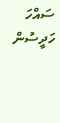ސައްހަ ހަދީސުން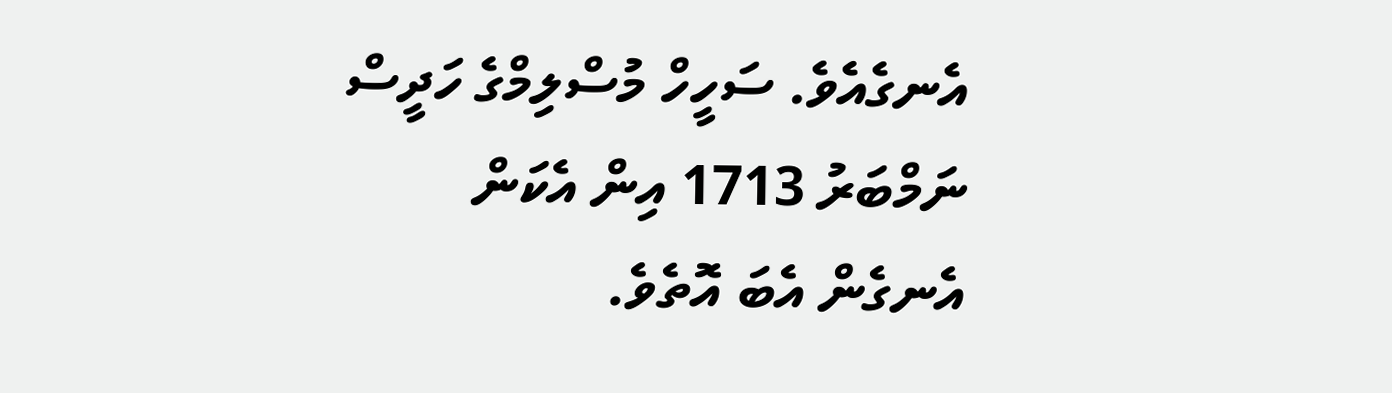އެނގެއެވެ. ސަހީހް މުސްލިމްގެ ހަދީސް ނަމްބަރު 1713 އިން އެކަން އެނގެން އެބަ އޮތެވެ.